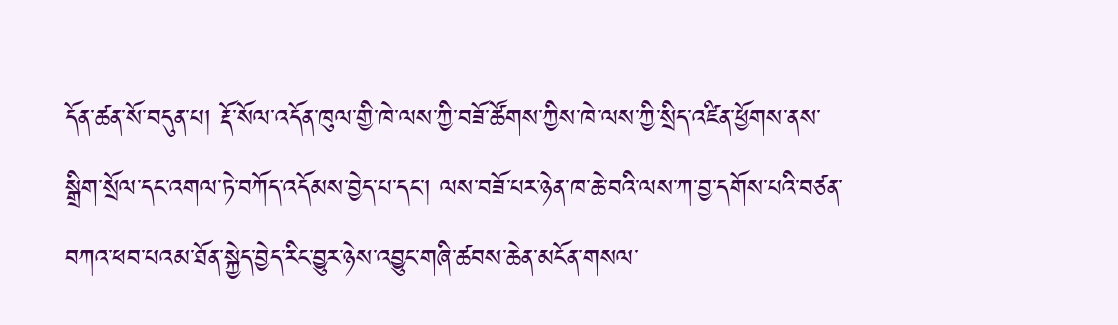དོན་ཚན་སོ་བདུན་པ། རྡོ་སོལ་འདོན་ཁུལ་གྱི་ཁེ་ལས་ཀྱི་བཟོ་ཚོགས་ཀྱིས་ཁེ་ལས་ཀྱི་སྲིད་འཛིན་ཕྱོགས་ནས་སྒྲིག་སྲོལ་དང་འགལ་ཏེ་བཀོད་འདོམས་བྱེད་པ་དང་། ལས་བཟོ་པར་ཉེན་ཁ་ཆེ་བའི་ལས་ཀ་བྱ་དགོས་པའི་བཙན་བཀའ་ཕབ་པའམ་ཐོན་སྐྱེད་བྱེད་རིང་བྱུར་ཉེས་འབྱུང་གཞི་ཚབས་ཆེན་མངོན་གསལ་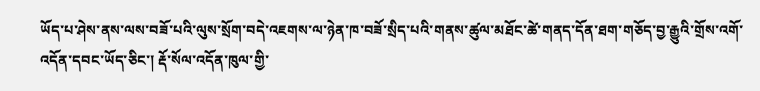ཡོད་པ་ཤེས་ནས་ལས་བཟོ་པའི་ལུས་སྲོག་བདེ་འཇགས་ལ་ཉེན་ཁ་བཟོ་སྲིད་པའི་གནས་ཚུལ་མཐོང་ཚེ་གནད་དོན་ཐག་གཅོད་བྱ་རྒྱུའི་གྲོས་འགོ་འདོན་དབང་ཡོད་ཅིང་། རྡོ་སོལ་འདོན་ཁུལ་གྱི་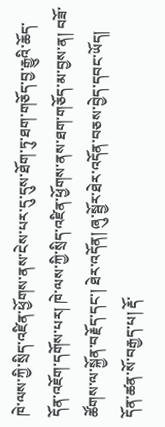ཁེ་ལས་ཀྱི་སྲིད་འཛིན་ཕྱོགས་ནས་ངེས་པར་དུ་དུས་ཐོག་ཏུ་ཐག་གཅོད་བྱ་རྒྱུའི་ཆོད་དོན་འཇོག་དགོས་པར། ཁེ་ལས་ཀྱི་སྲིད་འཛིན་ཕྱོགས་ནས་ཐག་གཅོད་མ་བྱས་ན། བཟོ་ཚོགས་ལ་སྐྱོན་བརྗོད་དང་། ཐེར་འདོན། ཞུ་སྦྱོར་ཐེར་འདོན་བཅས་བྱེད་དབང་ཡོད།
དོན་ཚན་སོ་བརྒྱད་པ། རྡོ་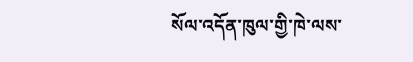སོལ་འདོན་ཁུལ་གྱི་ཁེ་ལས་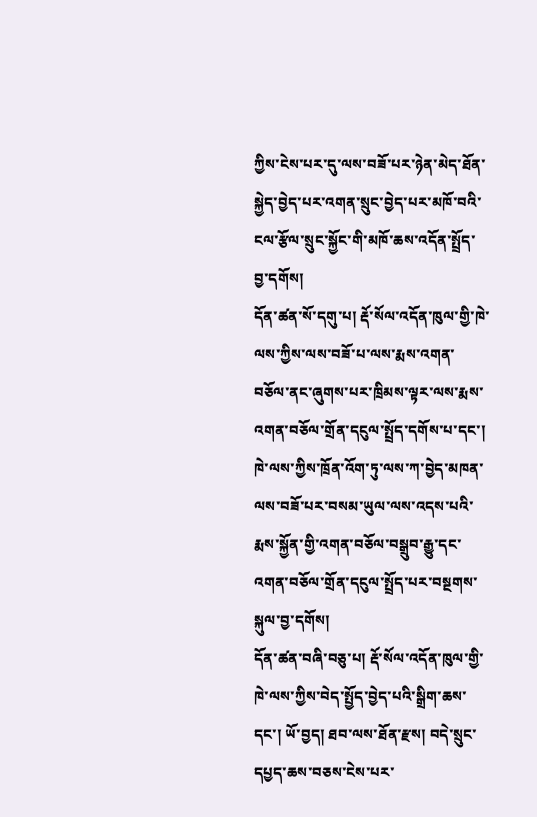ཀྱིས་ངེས་པར་དུ་ལས་བཟོ་པར་ཉེན་མེད་ཐོན་སྐྱེད་བྱེད་པར་འགན་སྲུང་བྱེད་པར་མཁོ་བའི་ངལ་རྩོལ་སྲུང་སྐྱོང་གི་མཁོ་ཆས་འདོན་སྤྲོད་བྱ་དགོས།
དོན་ཚན་སོ་དགུ་པ། རྡོ་སོལ་འདོན་ཁུལ་གྱི་ཁེ་ལས་ཀྱིས་ལས་བཟོ་པ་ལས་རྨས་འགན་བཅོལ་ནང་ཞུགས་པར་ཁྲིམས་ལྟར་ལས་རྨས་འགན་བཅོལ་གྲོན་དངུལ་སྤྲོད་དགོས་པ་དང་། ཁེ་ལས་ཀྱིས་ཁྲོན་འོག་ཏུ་ལས་ཀ་བྱེད་མཁན་ལས་བཟོ་པར་བསམ་ཡུལ་ལས་འདས་པའི་རྨས་སྐྱོན་གྱི་འགན་བཅོལ་བསྒྲུབ་རྒྱུ་དང་འགན་བཅོལ་གྲོན་དངུལ་སྤྲོད་པར་བསྔགས་སྐུལ་བྱ་དགོས།
དོན་ཚན་བཞི་བཅུ་པ། རྡོ་སོལ་འདོན་ཁུལ་གྱི་ཁེ་ལས་ཀྱིས་བེད་སྤྱོད་བྱེད་པའི་སྒྲིག་ཆས་དང་། ཡོ་བྱད། ཐབ་ལས་ཐོན་རྫས། བདེ་སྲུང་དཔྱད་ཆས་བཅས་ངེས་པར་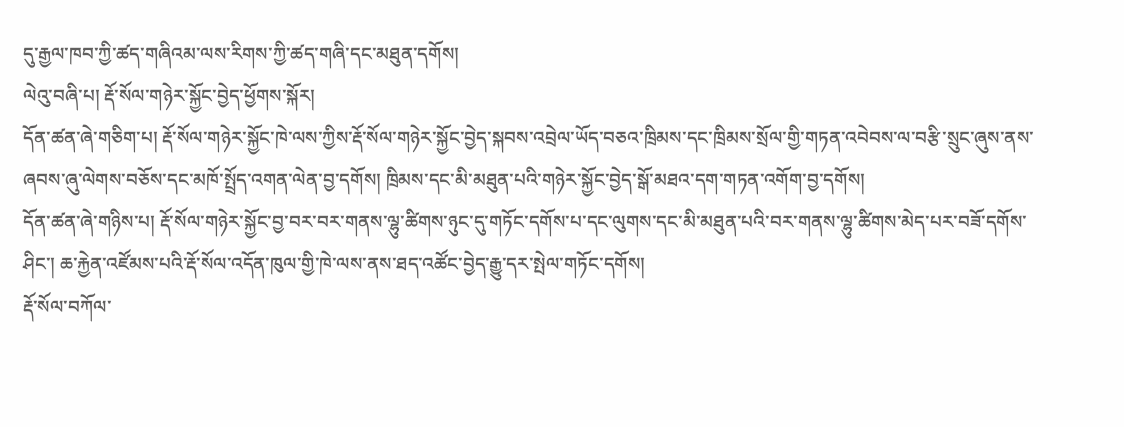དུ་རྒྱལ་ཁབ་ཀྱི་ཚད་གཞིའམ་ལས་རིགས་ཀྱི་ཚད་གཞི་དང་མཐུན་དགོས།
ལེའུ་བཞི་པ། རྡོ་སོལ་གཉེར་སྐྱོང་བྱེད་ཕྱོགས་སྐོར།
དོན་ཚན་ཞེ་གཅིག་པ། རྡོ་སོལ་གཉེར་སྐྱོང་ཁེ་ལས་ཀྱིས་རྡོ་སོལ་གཉེར་སྐྱོང་བྱེད་སྐབས་འབྲེལ་ཡོད་བཅའ་ཁྲིམས་དང་ཁྲིམས་སྲོལ་གྱི་གཏན་འབེབས་ལ་བརྩི་སྲུང་ཞུས་ནས་ཞབས་ཞུ་ལེགས་བཅོས་དང་མཁོ་སྤྲོད་འགན་ལེན་བྱ་དགོས། ཁྲིམས་དང་མི་མཐུན་པའི་གཉེར་སྐྱོང་བྱེད་སྒོ་མཐའ་དག་གཏན་འགོག་བྱ་དགོས།
དོན་ཚན་ཞེ་གཉིས་པ། རྡོ་སོལ་གཉེར་སྐྱོང་བྱ་བར་བར་གནས་ལྷུ་ཚིགས་ཉུང་དུ་གཏོང་དགོས་པ་དང་ལུགས་དང་མི་མཐུན་པའི་བར་གནས་ལྷུ་ཚིགས་མེད་པར་བཟོ་དགོས་ཤིང་། ཆ་རྐྱེན་འཛོམས་པའི་རྡོ་སོལ་འདོན་ཁུལ་གྱི་ཁེ་ལས་ནས་ཐད་འཚོང་བྱེད་རྒྱུ་དར་སྤེལ་གཏོང་དགོས།
རྡོ་སོལ་བཀོལ་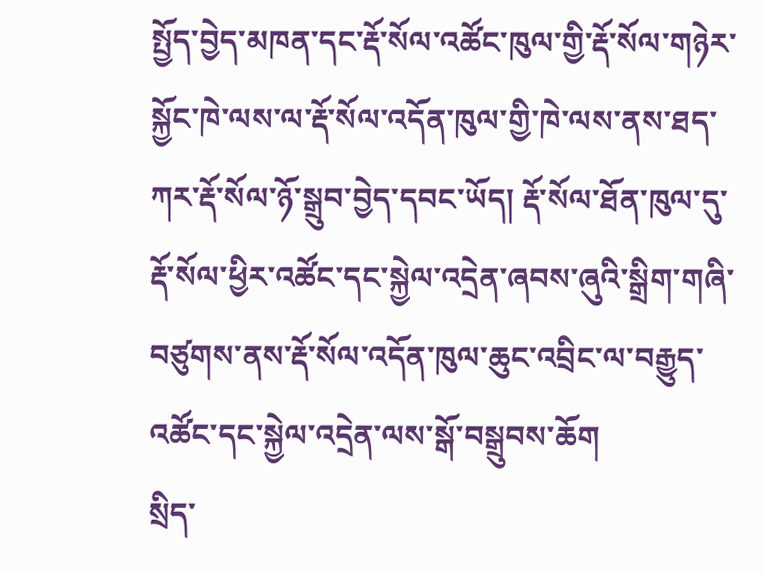སྤྱོད་བྱེད་མཁན་དང་རྡོ་སོལ་འཚོང་ཁུལ་གྱི་རྡོ་སོལ་གཉེར་སྐྱོང་ཁེ་ལས་ལ་རྡོ་སོལ་འདོན་ཁུལ་གྱི་ཁེ་ལས་ནས་ཐད་ཀར་རྡོ་སོལ་ཉོ་སྒྲུབ་བྱེད་དབང་ཡོད། རྡོ་སོལ་ཐོན་ཁུལ་དུ་རྡོ་སོལ་ཕྱིར་འཚོང་དང་སྐྱེལ་འདྲེན་ཞབས་ཞུའི་སྒྲིག་གཞི་བཙུགས་ནས་རྡོ་སོལ་འདོན་ཁུལ་ཆུང་འབྲིང་ལ་བརྒྱུད་འཚོང་དང་སྐྱེལ་འདྲེན་ལས་སྒོ་བསྒྲུབས་ཆོག
སྲིད་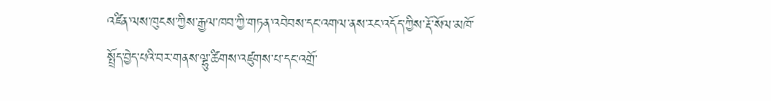འཛིན་ལས་ཁུངས་ཀྱིས་རྒྱལ་ཁབ་ཀྱི་གཏན་འབེབས་དང་འགལ་ནས་རང་འདོད་ཀྱིས་རྡོ་སོལ་མཁོ་སྤྲོད་བྱེད་པའི་བར་གནས་ལྷུ་ཚིགས་འཛུགས་པ་དང་འགྲོ་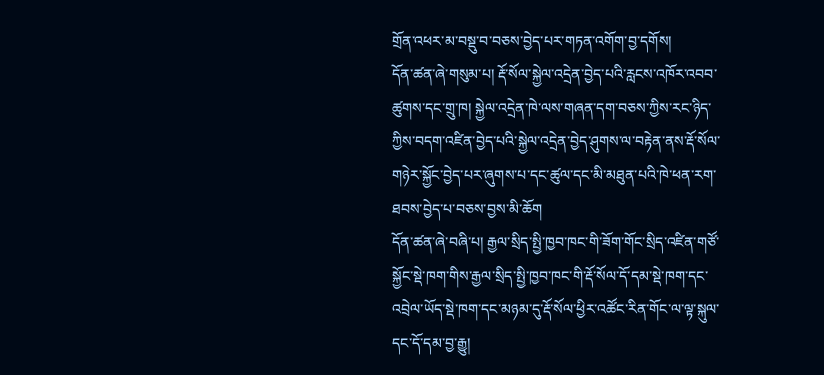གྲོན་འཕར་མ་བསྡུ་བ་བཅས་བྱེད་པར་གཏན་འགོག་བྱ་དགོས།
དོན་ཚན་ཞེ་གསུམ་པ། རྡོ་སོལ་སྐྱེལ་འདྲེན་བྱེད་པའི་རླངས་འཁོར་འབབ་ཚུགས་དང་གྲུ་ཁ། སྐྱེལ་འདྲེན་ཁེ་ལས་གཞན་དག་བཅས་ཀྱིས་རང་ཉིད་ཀྱིས་བདག་འཛིན་བྱེད་པའི་སྐྱེལ་འདྲེན་བྱེད་ཤུགས་ལ་བརྟེན་ནས་རྡོ་སོལ་གཉེར་སྐྱོང་བྱེད་པར་ཞུགས་པ་དང་ཚུལ་དང་མི་མཐུན་པའི་ཁེ་ཕན་རག་ཐབས་བྱེད་པ་བཅས་བྱས་མི་ཆོག
དོན་ཚན་ཞེ་བཞི་པ། རྒྱལ་སྲིད་སྤྱི་ཁྱབ་ཁང་གི་ཟོག་གོང་སྲིད་འཛིན་གཙོ་སྐྱོང་སྡེ་ཁག་གིས་རྒྱལ་སྲིད་སྤྱི་ཁྱབ་ཁང་གི་རྡོ་སོལ་དོ་དམ་སྡེ་ཁག་དང་འབྲེལ་ཡོད་སྡེ་ཁག་དང་མཉམ་དུ་རྡོ་སོལ་ཕྱིར་འཚོང་རིན་གོང་ལ་ལྟ་སྐུལ་དང་དོ་དམ་བྱ་རྒྱུ།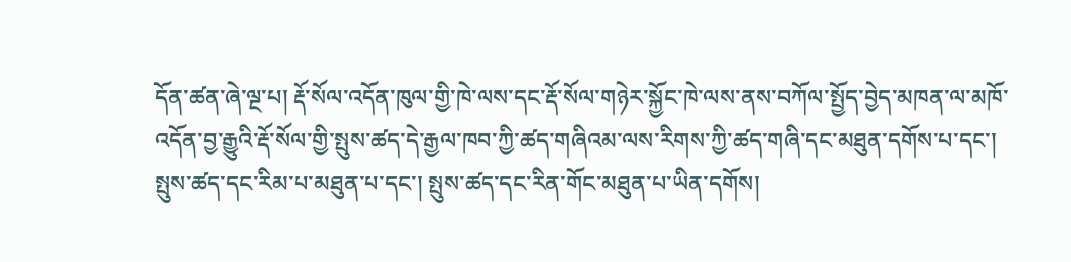དོན་ཚན་ཞེ་ལྔ་པ། རྡོ་སོལ་འདོན་ཁུལ་གྱི་ཁེ་ལས་དང་རྡོ་སོལ་གཉེར་སྐྱོང་ཁེ་ལས་ནས་བཀོལ་སྤྱོད་བྱེད་མཁན་ལ་མཁོ་འདོན་བྱ་རྒྱུའི་རྡོ་སོལ་གྱི་སྤུས་ཚད་དེ་རྒྱལ་ཁབ་ཀྱི་ཚད་གཞིའམ་ལས་རིགས་ཀྱི་ཚད་གཞི་དང་མཐུན་དགོས་པ་དང་། སྤུས་ཚད་དང་རིམ་པ་མཐུན་པ་དང་། སྤུས་ཚད་དང་རིན་གོང་མཐུན་པ་ཡིན་དགོས།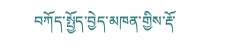བཀོད་སྤྱོད་བྱེད་མཁན་གྱིས་རྡོ་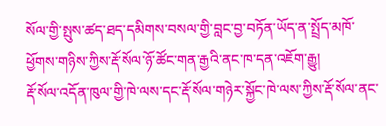སོལ་གྱི་སྤུས་ཚད་ཐད་དམིགས་བསལ་གྱི་བླང་བྱ་བཏོན་ཡོད་ན་སྤྲོད་མཁོ་ཕྱོགས་གཉིས་ཀྱིས་རྡོ་སོལ་ཉོ་ཚོང་གན་རྒྱའི་ནང་ཁ་དན་འཇོག་རྒྱུ།
རྡོ་སོལ་འདོན་ཁུལ་གྱི་ཁེ་ལས་དང་རྡོ་སོལ་གཉེར་སྐྱོང་ཁེ་ལས་ཀྱིས་རྡོ་སོལ་ནང་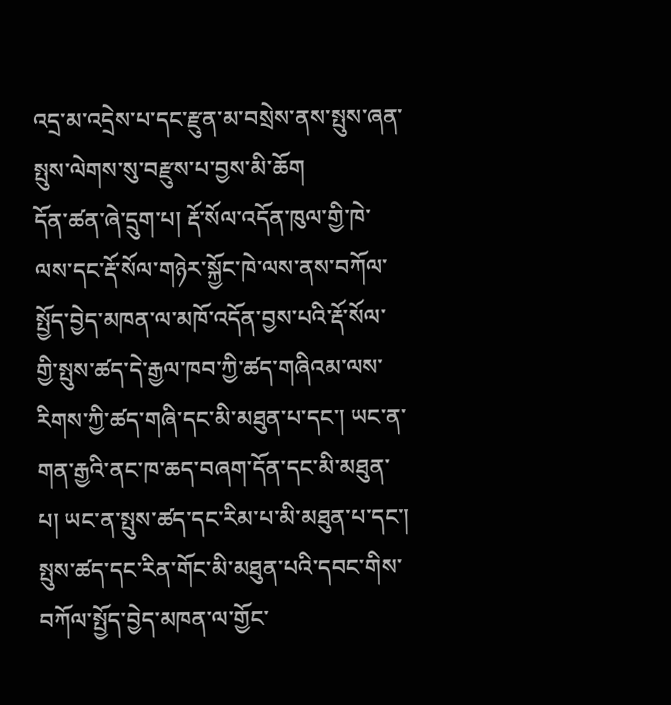འདྲ་མ་འདྲེས་པ་དང་རྫུན་མ་བསྲེས་ནས་སྤུས་ཞན་སྤུས་ལེགས་སུ་བརྫུས་པ་བྱས་མི་ཆོག
དོན་ཚན་ཞེ་དྲུག་པ། རྡོ་སོལ་འདོན་ཁུལ་གྱི་ཁེ་ལས་དང་རྡོ་སོལ་གཉེར་སྐྱོང་ཁེ་ལས་ནས་བཀོལ་སྤྱོད་བྱེད་མཁན་ལ་མཁོ་འདོན་བྱས་པའི་རྡོ་སོལ་གྱི་སྤུས་ཚད་དེ་རྒྱལ་ཁབ་ཀྱི་ཚད་གཞིའམ་ལས་རིགས་ཀྱི་ཚད་གཞི་དང་མི་མཐུན་པ་དང་། ཡང་ན་གན་རྒྱའི་ནང་ཁ་ཆད་བཞག་དོན་དང་མི་མཐུན་པ། ཡང་ན་སྤུས་ཚད་དང་རིམ་པ་མི་མཐུན་པ་དང་། སྤུས་ཚད་དང་རིན་གོང་མི་མཐུན་པའི་དབང་གིས་བཀོལ་སྤྱོད་བྱེད་མཁན་ལ་གྱོང་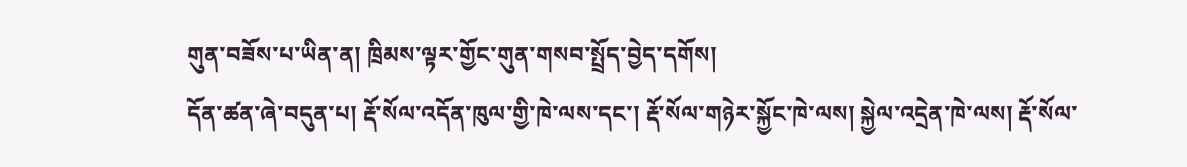གུན་བཟོས་པ་ཡིན་ན། ཁྲིམས་ལྟར་གྱོང་གུན་གསབ་སྤྲོད་བྱེད་དགོས།
དོན་ཚན་ཞེ་བདུན་པ། རྡོ་སོལ་འདོན་ཁུལ་གྱི་ཁེ་ལས་དང་། རྡོ་སོལ་གཉེར་སྐྱོང་ཁེ་ལས། སྐྱེལ་འདྲེན་ཁེ་ལས། རྡོ་སོལ་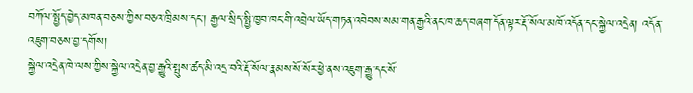བཀོལ་སྤྱོད་བྱེད་མཁན་བཅས་ཀྱིས་བཅའ་ཁྲིམས་དང་། རྒྱལ་སྲིད་སྤྱི་ཁྱབ་ཁང་གི་འབྲེལ་ཡོད་གཏན་འབེབས་སམ་གན་རྒྱའི་ནང་ཁ་ཆད་བཞག་དོན་ལྟར་རྡོ་སོལ་མཁོ་འདོན་དང་སྐྱེལ་འདྲེན། འདོན་འཇུག་བཅས་བྱ་དགོས།
སྐྱེལ་འདྲེན་ཁེ་ལས་ཀྱིས་སྐྱེལ་འདྲེན་བྱ་རྒྱུའི་སྤུས་ཚད་མི་འདྲ་བའི་རྡོ་སོལ་རྣམས་སོ་སོར་ཕྱེ་ནས་འཇུག་རྒྱུ་དང་སོ་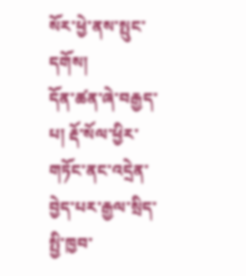སོར་ཕྱེ་ནས་སྤུང་དགོས།
དོན་ཚན་ཞེ་བརྒྱད་པ། རྡོ་སོལ་ཕྱིར་གཏོང་ནང་འདྲེན་བྱེད་པར་རྒྱལ་སྲིད་སྤྱི་ཁྱབ་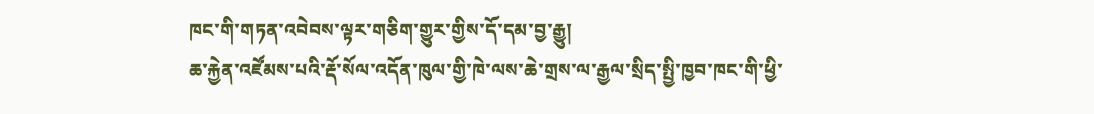ཁང་གི་གཏན་འབེབས་ལྟར་གཅིག་གྱུར་གྱིས་དོ་དམ་བྱ་རྒྱུ།
ཆ་རྐྱེན་འཛོམས་པའི་རྡོ་སོལ་འདོན་ཁུལ་གྱི་ཁེ་ལས་ཆེ་གྲས་ལ་རྒྱལ་སྲིད་སྤྱི་ཁྱབ་ཁང་གི་ཕྱི་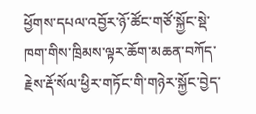ཕྱོགས་དཔལ་འབྱོར་ཉོ་ཚོང་གཙོ་སྐྱོང་སྡེ་ཁག་གིས་ཁྲིམས་ལྟར་ཆོག་མཆན་བཀོད་རྗེས་རྡོ་སོལ་ཕྱིར་གཏོང་གི་གཉེར་སྐྱོང་བྱེད་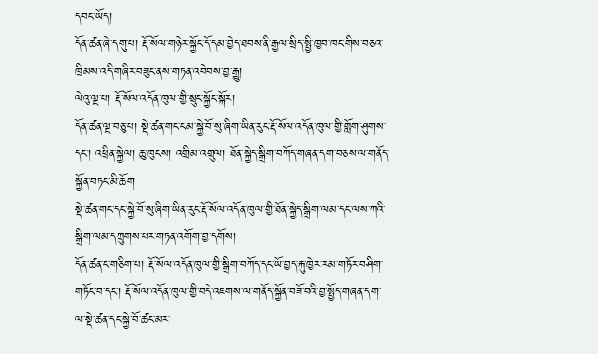དབང་ཡོད།
དོན་ཚན་ཞེ་དགུ་པ། རྡོ་སོལ་གཉེར་སྐྱོང་དོ་དམ་བྱེད་ཐབས་ནི་རྒྱལ་སྲིད་སྤྱི་ཁྱབ་ཁང་གིས་བཅའ་ཁྲིམས་འདི་གཞིར་བཟུང་ནས་གཏན་འབེབས་བྱ་རྒྱུ།
ལེའུ་ལྔ་པ། རྡོ་སོལ་འདོན་ཁུལ་གྱི་སྲུང་སྐྱོང་སྐོར།
དོན་ཚན་ལྔ་བཅུ་པ། སྡེ་ཚན་གང་ངམ་སྐྱེ་བོ་སུ་ཞིག་ཡིན་རུང་རྡོ་སོལ་འདོན་ཁུལ་གྱི་གློག་ཤུགས་དང་། འཕྲིན་སྐྱེལ། ཆུ་ཁུངས། འགྲིམ་འགྲུལ། ཐོན་སྐྱེད་སྒྲིག་བཀོད་གཞན་དག་བཅས་ལ་གནོད་སྐྱོན་བཏང་མི་ཆོག
སྡེ་ཚན་གང་དང་སྐྱེ་བོ་སུ་ཞིག་ཡིན་རུང་རྡོ་སོལ་འདོན་ཁུལ་གྱི་ཐོན་སྐྱེད་སྒྲིག་ལམ་དང་ལས་ཀའི་སྒྲིག་ལམ་དཀྲུགས་པར་གཏན་འགོག་བྱ་དགོས།
དོན་ཚན་ང་གཅིག་པ། རྡོ་སོལ་འདོན་ཁུལ་གྱི་སྒྲིག་བཀོད་དང་ཡོ་བྱད་རྐུ་ཁྱེར་རམ་གཏོར་བཤིག་གཏོང་བ་དང་། རྡོ་སོལ་འདོན་ཁུལ་གྱི་བདེ་འཇགས་ལ་གནོད་སྐྱོན་བཟོ་བའི་བྱ་སྤྱོད་གཞན་དག་ལ་སྡེ་ཚན་དང་སྐྱེ་བོ་ཚང་མར་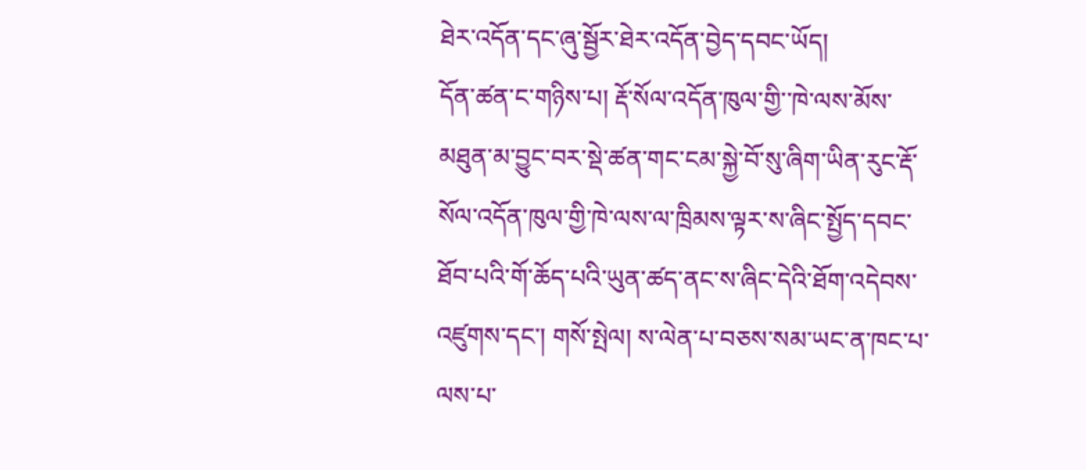ཐེར་འདོན་དང་ཞུ་སྦྱོར་ཐེར་འདོན་བྱེད་དབང་ཡོད།
དོན་ཚན་ང་གཉིས་པ། རྡོ་སོལ་འདོན་ཁུལ་གྱི་་ཁེ་ལས་མོས་མཐུན་མ་བྱུང་བར་སྡེ་ཚན་གང་ངམ་སྐྱེ་བོ་སུ་ཞིག་ཡིན་རུང་རྡོ་སོལ་འདོན་ཁུལ་གྱི་ཁེ་ལས་ལ་ཁྲིམས་ལྟར་ས་ཞིང་སྤྱོད་དབང་ཐོབ་པའི་གོ་ཆོད་པའི་ཡུན་ཚད་ནང་ས་ཞིང་དེའི་ཐོག་འདེབས་འཛུགས་དང་། གསོ་སྤེལ། ས་ལེན་པ་བཅས་སམ་ཡང་ན་ཁང་པ་ལས་པ་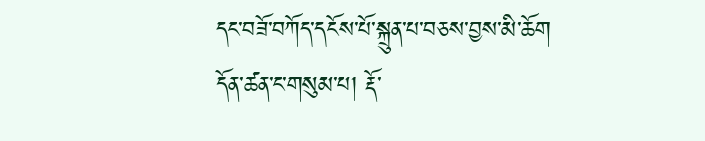དང་བཟོ་བཀོད་དངོས་པོ་སྐྲུན་པ་བཅས་བྱས་མི་ཆོག
དོན་ཚན་ང་གསུམ་པ། རྡོ་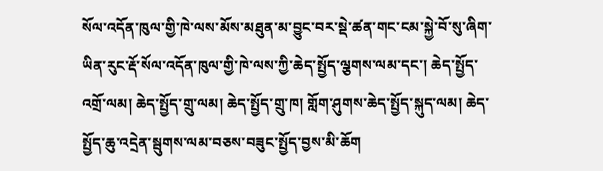སོལ་འདོན་ཁུལ་གྱི་ཁེ་ལས་མོས་མཐུན་མ་བྱུང་བར་སྡེ་ཚན་གང་ངམ་སྐྱེ་བོ་སུ་ཞིག་ཡིན་རུང་རྡོ་སོལ་འདོན་ཁུལ་གྱི་ཁེ་ལས་ཀྱི་ཆེད་སྤྱོད་ལྕགས་ལམ་དང་། ཆེད་སྤྱོད་འགྲོ་ལམ། ཆེད་སྤྱོད་གྲུ་ལམ། ཆེད་སྤྱོད་གྲུ་ཁ། གློག་ཤུགས་ཆེད་སྤྱོད་སྐུད་ལམ། ཆེད་སྤྱོད་ཆུ་འདྲེན་སྦུགས་ལམ་བཅས་བཟུང་སྤྱོད་བྱས་མི་ཆོག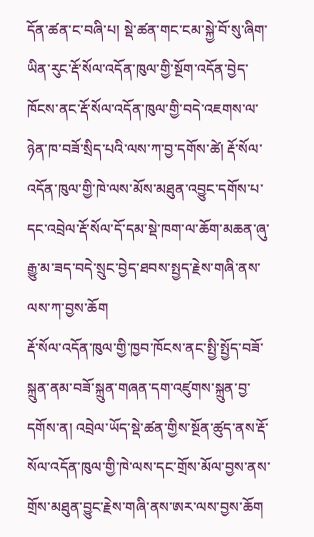དོན་ཚན་ང་བཞི་པ། སྡེ་ཚན་གང་ངམ་སྐྱེ་བོ་སུ་ཞིག་ཡིན་རུང་རྡོ་སོལ་འདོན་ཁུལ་གྱི་སྔོག་འདོན་བྱེད་ཁོངས་ནང་རྡོ་སོལ་འདོན་ཁུལ་གྱི་བདེ་འཇགས་ལ་ཉེན་ཁ་བཟོ་སྲིད་པའི་ལས་ཀ་བྱ་དགོས་ཚེ། རྡོ་སོལ་འདོན་ཁུལ་གྱི་ཁེ་ལས་མོས་མཐུན་འབྱུང་དགོས་པ་དང་འབྲེལ་རྡོ་སོལ་དོ་དམ་སྡེ་ཁག་ལ་ཆོག་མཆན་ཞུ་རྒྱུ་མ་ཟད་བདེ་སྲུང་བྱེད་ཐབས་སྤྱད་རྗེས་གཞི་ནས་ལས་ཀ་བྱས་ཆོག
རྡོ་སོལ་འདོན་ཁུལ་གྱི་ཁྱབ་ཁོངས་ནང་སྤྱི་སྤྱོད་བཟོ་སྐྲུན་ནམ་བཟོ་སྐྲུན་གཞན་དག་འཛུགས་སྐྲུན་བྱ་དགོས་ན། འབྲེལ་ཡོད་སྡེ་ཚན་གྱིས་སྔོན་ཚུད་ནས་རྡོ་སོལ་འདོན་ཁུལ་གྱི་ཁེ་ལས་དང་གྲོས་མོལ་བྱས་ནས་གྲོས་མཐུན་བྱུང་རྗེས་གཞི་ནས་ཨར་ལས་བྱས་ཆོག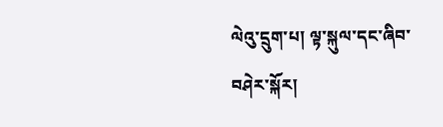ལེའུ་དྲུག་པ། ལྟ་སྐུལ་དང་ཞིབ་བཤེར་སྐོར།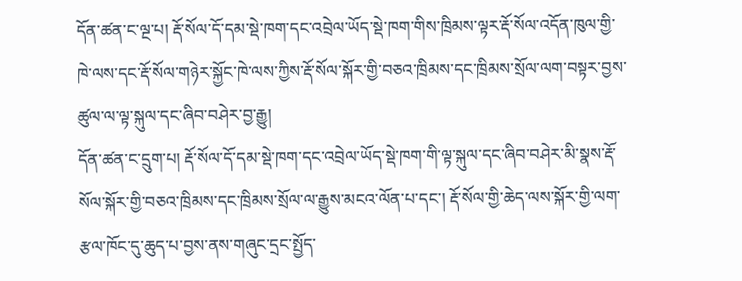དོན་ཚན་ང་ལྔ་པ། རྡོ་སོལ་དོ་དམ་སྡེ་ཁག་དང་འབྲེལ་ཡོད་སྡེ་ཁག་གིས་ཁྲིམས་ལྟར་རྡོ་སོལ་འདོན་ཁུལ་གྱི་ཁེ་ལས་དང་རྡོ་སོལ་གཉེར་སྐྱོང་ཁེ་ལས་ཀྱིས་རྡོ་སོལ་སྐོར་གྱི་བཅའ་ཁྲིམས་དང་ཁྲིམས་སྲོལ་ལག་བསྟར་བྱས་ཚུལ་ལ་ལྟ་སྐུལ་དང་ཞིབ་བཤེར་བྱ་རྒྱུ།
དོན་ཚན་ང་དྲུག་པ། རྡོ་སོལ་དོ་དམ་སྡེ་ཁག་དང་འབྲེལ་ཡོད་སྡེ་ཁག་གི་ལྟ་སྐུལ་དང་ཞིབ་བཤེར་མི་སྣས་རྡོ་སོལ་སྐོར་གྱི་བཅའ་ཁྲིམས་དང་ཁྲིམས་སྲོལ་ལ་རྒྱུས་མངའ་ལོན་པ་དང་། རྡོ་སོལ་གྱི་ཆེད་ལས་སྐོར་གྱི་ལག་རྩལ་ཁོང་དུ་ཆུད་པ་བྱས་ནས་གཞུང་དྲང་སྤྱོད་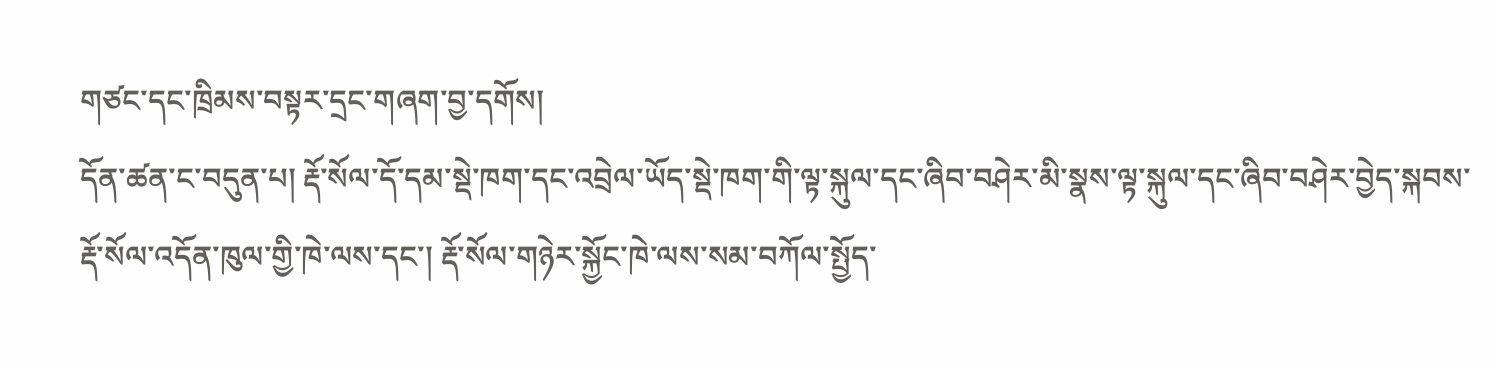གཙང་དང་ཁྲིམས་བསྟར་དྲང་གཞག་བྱ་དགོས།
དོན་ཚན་ང་བདུན་པ། རྡོ་སོལ་དོ་དམ་སྡེ་ཁག་དང་འབྲེལ་ཡོད་སྡེ་ཁག་གི་ལྟ་སྐུལ་དང་ཞིབ་བཤེར་མི་སྣས་ལྟ་སྐུལ་དང་ཞིབ་བཤེར་བྱེད་སྐབས་རྡོ་སོལ་འདོན་ཁུལ་གྱི་ཁེ་ལས་དང་། རྡོ་སོལ་གཉེར་སྐྱོང་ཁེ་ལས་སམ་བཀོལ་སྤྱོད་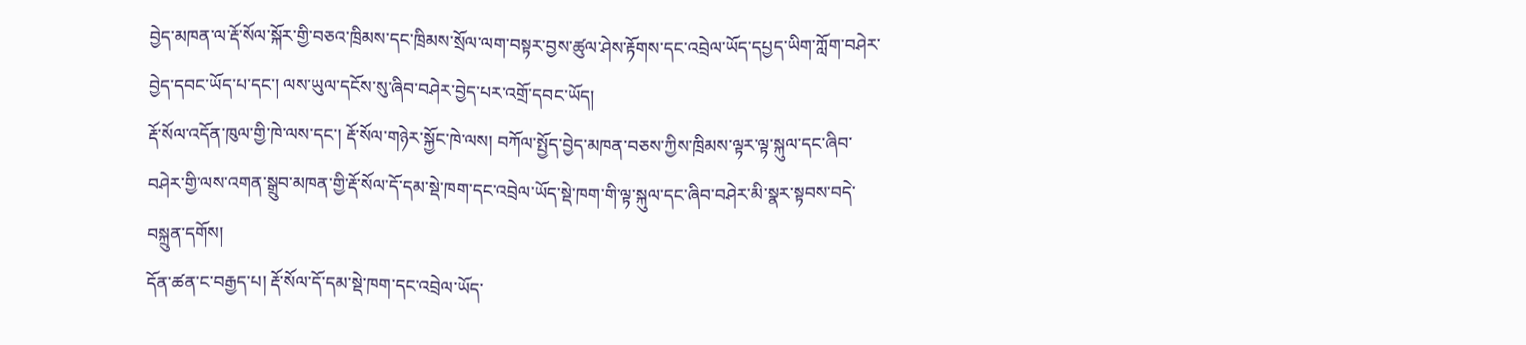བྱེད་མཁན་ལ་རྡོ་སོལ་སྐོར་གྱི་བཅའ་ཁྲིམས་དང་ཁྲིམས་སྲོལ་ལག་བསྟར་བྱས་ཚུལ་ཤེས་རྟོགས་དང་འབྲེལ་ཡོད་དཔྱད་ཡིག་ཀློག་བཤེར་བྱེད་དབང་ཡོད་པ་དང་། ལས་ཡུལ་དངོས་སུ་ཞིབ་བཤེར་བྱེད་པར་འགྲོ་དབང་ཡོད།
རྡོ་སོལ་འདོན་ཁུལ་གྱི་ཁེ་ལས་དང་། རྡོ་སོལ་གཉེར་སྐྱོང་ཁེ་ལས། བཀོལ་སྤྱོད་བྱེད་མཁན་བཅས་ཀྱིས་ཁྲིམས་ལྟར་ལྟ་སྐུལ་དང་ཞིབ་བཤེར་གྱི་ལས་འགན་སྒྲུབ་མཁན་གྱི་རྡོ་སོལ་དོ་དམ་སྡེ་ཁག་དང་འབྲེལ་ཡོད་སྡེ་ཁག་གི་ལྟ་སྐུལ་དང་ཞིབ་བཤེར་མི་སྣར་སྟབས་བདེ་བསྐྲུན་དགོས།
དོན་ཚན་ང་བརྒྱད་པ། རྡོ་སོལ་དོ་དམ་སྡེ་ཁག་དང་འབྲེལ་ཡོད་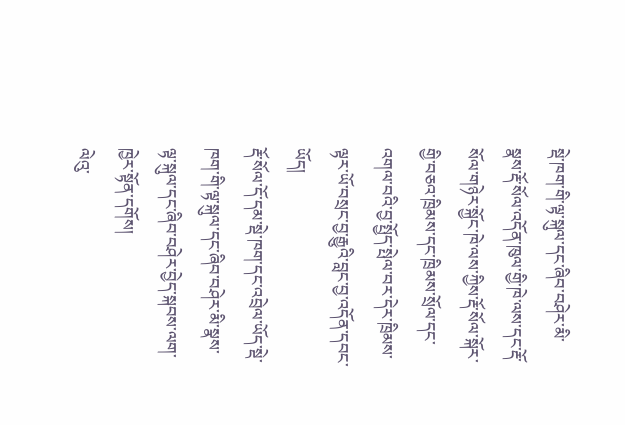སྡེ་ཁག་གི་ལྟ་སྐུལ་དང་ཞིབ་བཤེར་མི་སྣས་རྡོ་སོལ་འདོན་ཁུལ་གྱི་ཁེ་ལས་དང་རྡོ་སོལ་གཉེར་སྐྱོང་ཁེ་ལས་ཀྱིས་རྡོ་སོལ་སྐོར་གྱི་བཅའ་ཁྲིམས་དང་ཁྲིམས་སྲོལ་དང་འགལ་བའི་བྱ་སྤྱོད་སྤེལ་བར་དེར་ཁྲིམས་ལྟར་ཡོ་བསྲང་བྱ་རྒྱུའི་བླང་བྱ་འདོན་དབང་ཡོད།
རྡོ་སོལ་དོ་དམ་སྡེ་ཁག་དང་འབྲེལ་ཡོད་སྡེ་ཁག་གི་ལྟ་སྐུལ་དང་ཞིབ་བཤེར་མི་སྣས་ལྟ་སྐུལ་དང་ཞིབ་བཤེར་བྱེད་སྐབས་ལག་ཁྱེར་སྟོན་དགོས།
ལེའུ་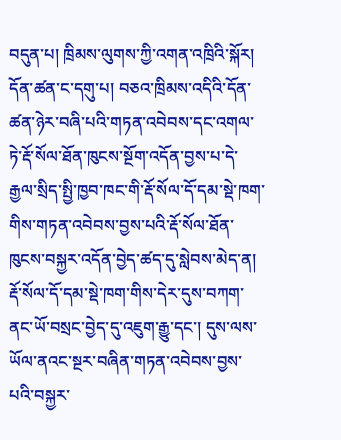བདུན་པ། ཁྲིམས་ལུགས་ཀྱི་འགན་འཁྲིའི་སྐོར།
དོན་ཚན་ང་དགུ་པ། བཅའ་ཁྲིམས་འདིའི་དོན་ཚན་ཉེར་བཞི་པའི་གཏན་འབེབས་དང་འགལ་ཏེ་རྡོ་སོལ་ཐོན་ཁུངས་སྔོག་འདོན་བྱས་པ་དེ་རྒྱལ་སྲིད་སྤྱི་ཁྱབ་ཁང་གི་རྡོ་སོལ་དོ་དམ་སྡེ་ཁག་གིས་གཏན་འབེབས་བྱས་པའི་རྡོ་སོལ་ཐོན་ཁུངས་བསྐྱར་འདོན་བྱེད་ཚད་དུ་སླེབས་མེད་ན། རྡོ་སོལ་དོ་དམ་སྡེ་ཁག་གིས་དེར་དུས་བཀག་ནང་ཡོ་བསྲང་བྱེད་དུ་འཇུག་རྒྱུ་དང་། དུས་ལས་ཡོལ་ནའང་སྔར་བཞིན་གཏན་འབེབས་བྱས་པའི་བསྐྱར་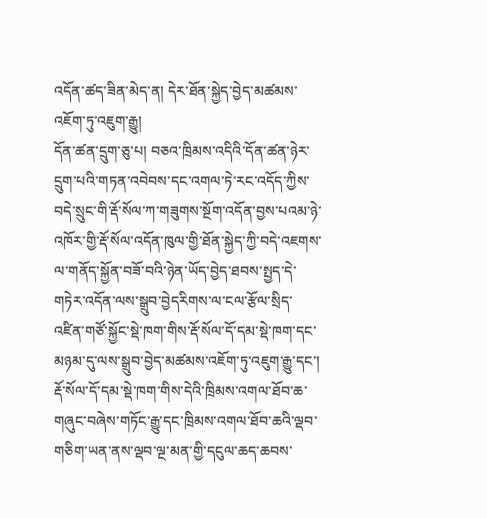འདོན་ཚད་ཟིན་མེད་ན། དེར་ཐོན་སྐྱེད་བྱེད་མཚམས་འཇོག་ཏུ་འཇུག་རྒྱུ།
དོན་ཚན་དྲུག་ཅུ་པ། བཅའ་ཁྲིམས་འདིའི་དོན་ཚན་ཉེར་དྲུག་པའི་གཏན་འབེབས་དང་འགལ་ཏེ་རང་འདོད་ཀྱིས་བདེ་སྲུང་གི་རྡོ་སོལ་ཀ་གཟུགས་སྔོག་འདོན་བྱས་པའམ་ཉེ་འཁོར་གྱི་རྡོ་སོལ་འདོན་ཁུལ་གྱི་ཐོན་སྐྱེད་ཀྱི་བདེ་འཇགས་ལ་གནོད་སྐྱོན་བཟོ་བའི་ཉེན་ཡོད་བྱེད་ཐབས་སྤྱད་དེ་གཏེར་འདོན་ལས་སྒྲུབ་བྱེདརིགས་ལ་ངལ་རྩོལ་སྲིད་འཛིན་གཙོ་སྐྱོང་སྡེ་ཁག་གིས་རྡོ་སོལ་དོ་དམ་སྡེ་ཁག་དང་མཉམ་དུ་ལས་སྒྲུབ་བྱེད་མཚམས་འཇོག་ཏུ་འཇུག་རྒྱུ་དང་། རྡོ་སོལ་དོ་དམ་སྡེ་ཁག་གིས་དེའི་ཁྲིམས་འགལ་ཐོབ་ཆ་གཞུང་བཞེས་གཏོང་རྒྱུ་དང་ཁྲིམས་འགལ་ཐོབ་ཆའི་ལྡབ་གཅིག་ཡན་ནས་ལྡབ་ལྔ་མན་གྱི་དངུལ་ཆད་ཆབས་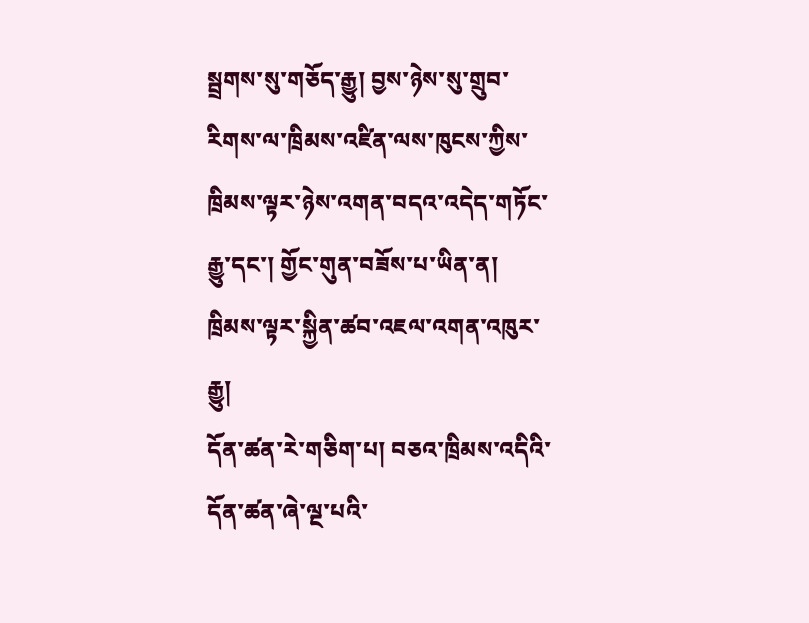སྦྲགས་སུ་གཅོད་རྒྱུ། བྱས་ཉེས་སུ་གྲུབ་རིགས་ལ་ཁྲིམས་འཛིན་ལས་ཁུངས་ཀྱིས་ཁྲིམས་ལྟར་ཉེས་འགན་བདའ་འདེད་གཏོང་རྒྱུ་དང་། གྱོང་གུན་བཟོས་པ་ཡིན་ན། ཁྲིམས་ལྟར་སྐྱིན་ཚབ་འཇལ་འགན་འཁུར་རྒྱུ།
དོན་ཚན་རེ་གཅིག་པ། བཅའ་ཁྲིམས་འདིའི་དོན་ཚན་ཞེ་ལྔ་པའི་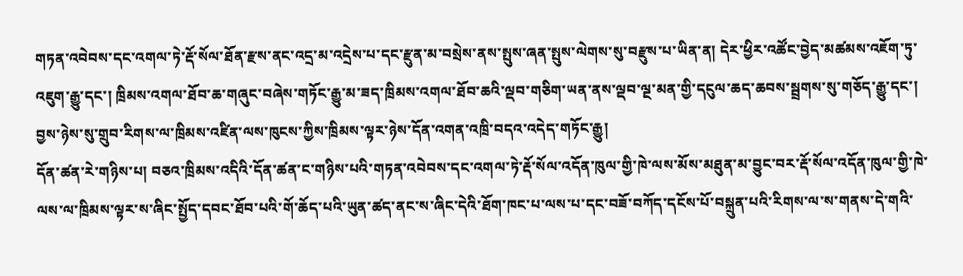གཏན་འབེབས་དང་འགལ་ཏེ་རྡོ་སོལ་ཐོན་རྫས་ནང་འདྲ་མ་འདྲེས་པ་དང་རྫུན་མ་བསྲེས་ནས་སྤུས་ཞན་སྤུས་ལེགས་སུ་བརྫུས་པ་ཡིན་ན། དེར་ཕྱིར་འཚོང་བྱེད་མཚམས་འཇོག་ཏུ་འཇུག་རྒྱུ་དང་། ཁྲིམས་འགལ་ཐོབ་ཆ་གཞུང་བཞེས་གཏོང་རྒྱུ་མ་ཟད་ཁྲིམས་འགལ་ཐོབ་ཆའི་ལྡབ་གཅིག་ཡན་ནས་ལྡབ་ལྔ་མན་གྱི་དངུལ་ཆད་ཆབས་སྦྲགས་སུ་གཅོད་རྒྱུ་དང་། བྱས་ཉེས་སུ་གྲུབ་རིགས་ལ་ཁྲིམས་འཛིན་ལས་ཁུངས་ཀྱིས་ཁྲིམས་ལྟར་ཉེས་དོན་འགན་འཁྲི་བདའ་འདེད་གཏོང་རྒྱུ།
དོན་ཚན་རེ་གཉིས་པ། བཅའ་ཁྲིམས་འདིའི་དོན་ཚན་ང་གཉིས་པའི་གཏན་འབེབས་དང་འགལ་ཏེ་རྡོ་སོལ་འདོན་ཁུལ་གྱི་ཁེ་ལས་མོས་མཐུན་མ་བྱུང་བར་རྡོ་སོལ་འདོན་ཁུལ་གྱི་ཁེ་ལས་ལ་ཁྲིམས་ལྟར་ས་ཞིང་སྤྱོད་དབང་ཐོབ་པའི་གོ་ཆོད་པའི་ཡུན་ཚད་ནང་ས་ཞིང་དེའི་ཐོག་ཁང་པ་ལས་པ་དང་བཟོ་བཀོད་དངོས་པོ་བསྐྲུན་པའི་རིགས་ལ་ས་གནས་དེ་གའི་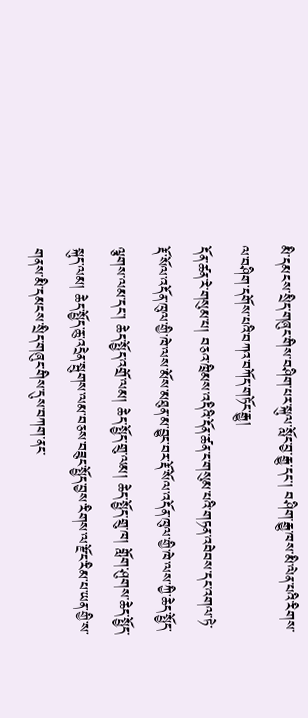མི་དམངས་སྲིད་གཞུང་གིས་བཤིག་པར་སྐུལ་སློང་བྱ་རྒྱུ་དང་། བཤིག་རྒྱུ་ཁས་མི་ལེན་པའི་རིགས་ལ་བཤིག་དགོས་པའི་བཀའ་བཀོད་གཏོང་རྒྱུ།
དོན་ཚན་རེ་གསུམ་པ། བཅའ་ཁྲིམས་འདིའི་དོན་ཚན་ང་གསུམ་པའི་གཏན་འབེབས་དང་འགལ་ཏེ་རྡོ་སོལ་འདོན་ཁུལ་གྱི་ཁེ་ལས་མོས་མཐུན་མ་བྱུང་བར་རྡོ་སོལ་འདོན་ཁུལ་གྱི་ཁེ་ལས་ཀྱི་ཆེད་སྤྱོད་ལྕགས་ལམ་དང་། ཆེད་སྤྱོད་འགྲོ་ལམ། ཆེད་སྤྱོད་གྲུ་ལམ། ཆེད་སྤྱོད་གྲུ་ཁ། གློག་ཤུགས་ཆེད་སྤྱོད་སྐུད་ལམ། ཆེད་སྤྱོད་ཆུ་འདྲེན་སྦུགས་ལམ་བཅས་བཟུང་སྤྱོད་བྱས་རིགས་ལ་རྫོང་རིམ་པ་ཡན་གྱི་ས་གནས་མི་དམངས་སྲིད་གཞུང་གིས་དུས་བཀག་ནང་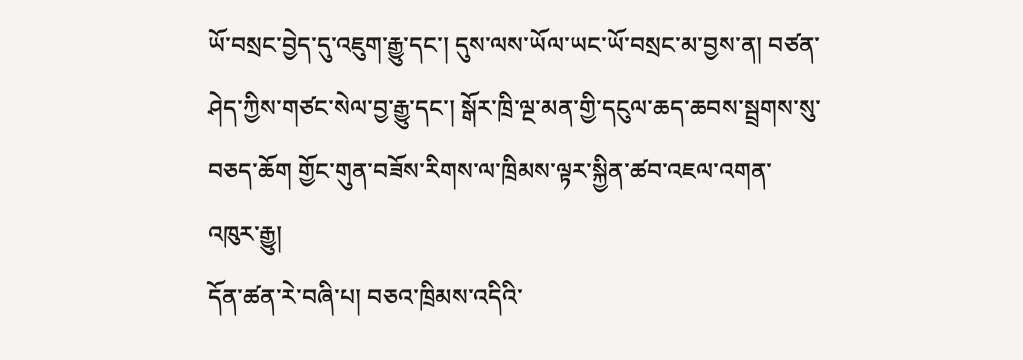ཡོ་བསྲང་བྱེད་དུ་འཇུག་རྒྱུ་དང་། དུས་ལས་ཡོལ་ཡང་ཡོ་བསྲང་མ་བྱས་ན། བཙན་ཤེད་ཀྱིས་གཙང་སེལ་བྱ་རྒྱུ་དང་། སྒོར་ཁྲི་ལྔ་མན་གྱི་དངུལ་ཆད་ཆབས་སྦྲགས་སུ་བཅད་ཆོག གྱོང་གུན་བཟོས་རིགས་ལ་ཁྲིམས་ལྟར་སྐྱིན་ཚབ་འཇལ་འགན་འཁུར་རྒྱུ།
དོན་ཚན་རེ་བཞི་པ། བཅའ་ཁྲིམས་འདིའི་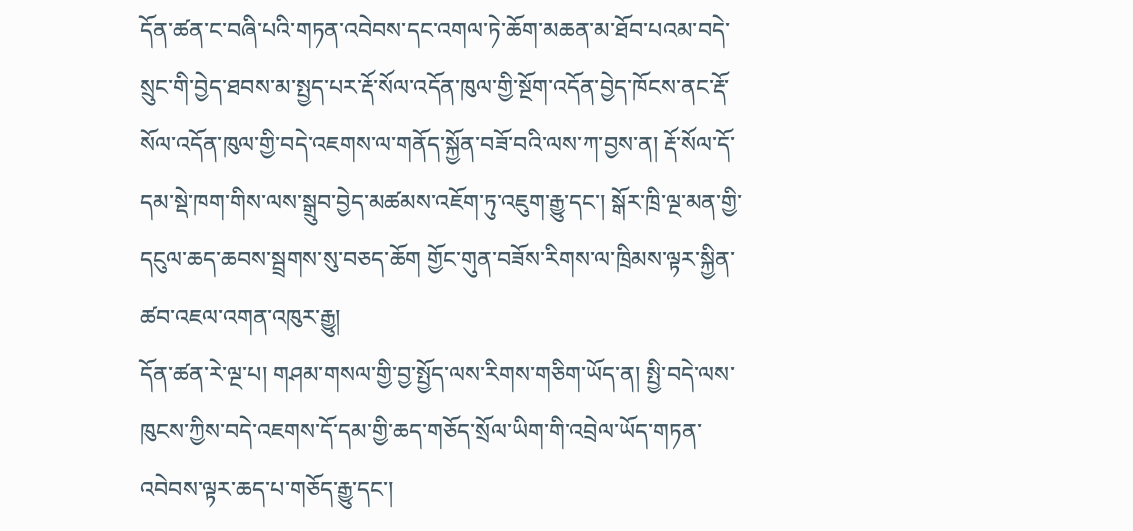དོན་ཚན་ང་བཞི་པའི་གཏན་འབེབས་དང་འགལ་ཏེ་ཆོག་མཆན་མ་ཐོབ་པའམ་བདེ་སྲུང་གི་བྱེད་ཐབས་མ་སྤྱད་པར་རྡོ་སོལ་འདོན་ཁུལ་གྱི་སྔོག་འདོན་བྱེད་ཁོངས་ནང་རྡོ་སོལ་འདོན་ཁུལ་གྱི་བདེ་འཇགས་ལ་གནོད་སྐྱོན་བཟོ་བའི་ལས་ཀ་བྱས་ན། རྡོ་སོལ་དོ་དམ་སྡེ་ཁག་གིས་ལས་སྒྲུབ་བྱེད་མཚམས་འཇོག་ཏུ་འཇུག་རྒྱུ་དང་། སྒོར་ཁྲི་ལྔ་མན་གྱི་དངུལ་ཆད་ཆབས་སྦྲགས་སུ་བཅད་ཆོག གྱོང་གུན་བཟོས་རིགས་ལ་ཁྲིམས་ལྟར་སྐྱིན་ཚབ་འཇལ་འགན་འཁུར་རྒྱུ།
དོན་ཚན་རེ་ལྔ་པ། གཤམ་གསལ་གྱི་བྱ་སྤྱོད་ལས་རིགས་གཅིག་ཡོད་ན། སྤྱི་བདེ་ལས་ཁུངས་ཀྱིས་བདེ་འཇགས་དོ་དམ་གྱི་ཆད་གཅོད་སྲོལ་ཡིག་གི་འབྲེལ་ཡོད་གཏན་འབེབས་ལྟར་ཆད་པ་གཅོད་རྒྱུ་དང་།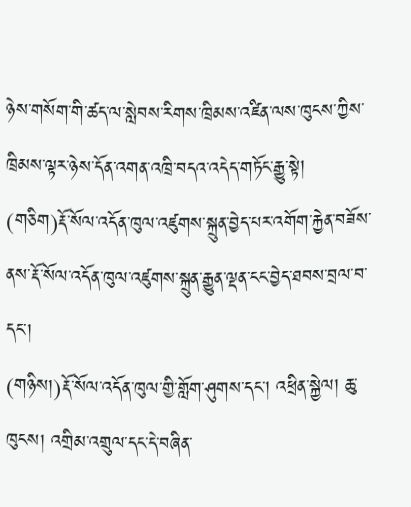ཉེས་གསོག་གི་ཚད་ལ་སླེབས་རིགས་ཁྲིམས་འཛིན་ལས་ཁུངས་ཀྱིས་ཁྲིམས་ལྟར་ཉེས་དོན་འགན་འཁྲི་བདའ་འདེད་གཏོང་རྒྱུ་སྟེ།
(གཅིག)རྡོ་སོལ་འདོན་ཁུལ་འཛུགས་སྐྲུན་བྱེད་པར་འགོག་རྐྱེན་བཟོས་ནས་རྡོ་སོལ་འདོན་ཁུལ་འཛུགས་སྐྲུན་རྒྱུན་ལྡན་ངང་བྱེད་ཐབས་བྲལ་བ་དང་།
(གཉིས།)རྡོ་སོལ་འདོན་ཁུལ་གྱི་གློག་ཤུགས་དང་། འཕྲིན་སྐྱེལ། ཆུ་ཁུངས། འགྲིམ་འགྲུལ་དང་དེ་བཞིན་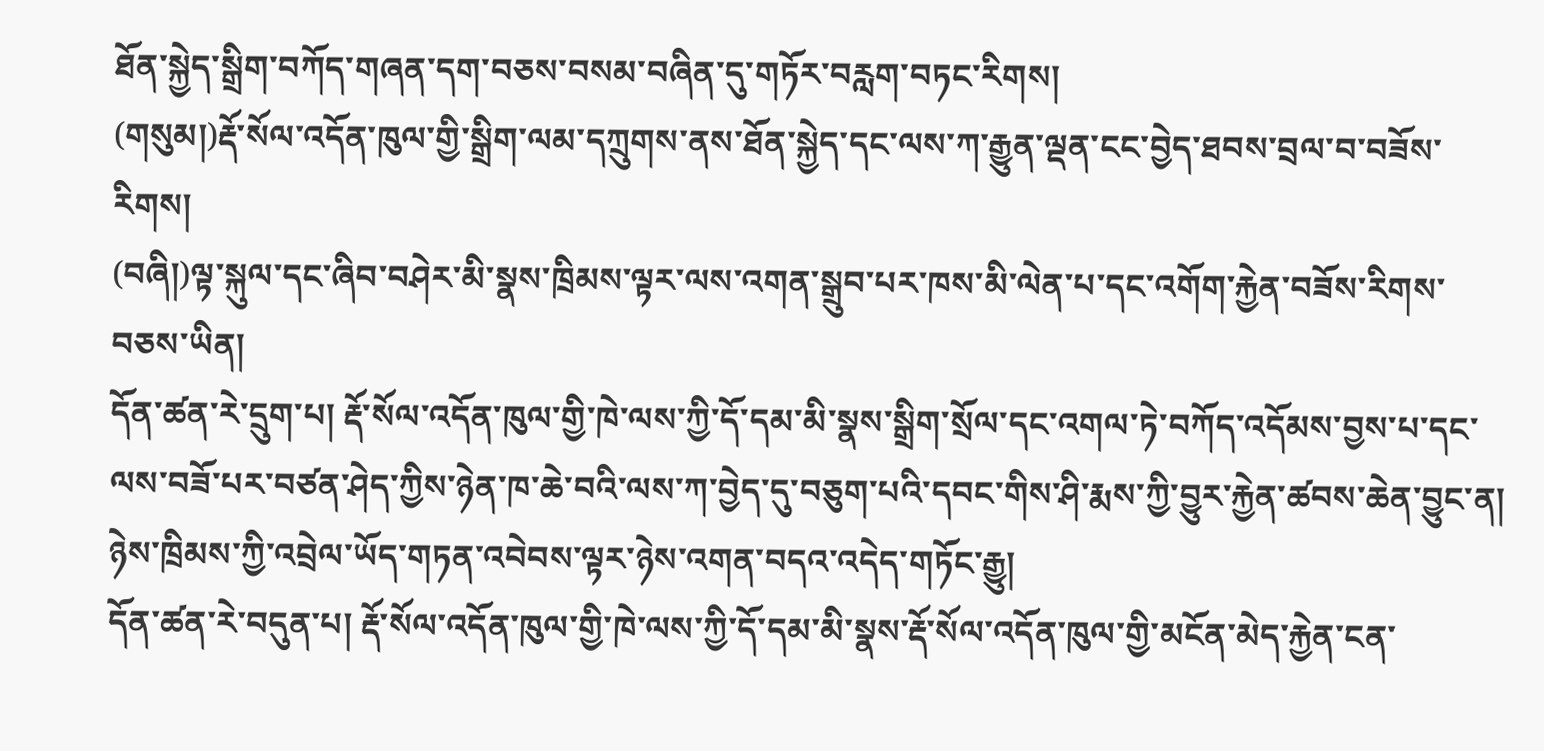ཐོན་སྐྱེད་སྒྲིག་བཀོད་གཞན་དག་བཅས་བསམ་བཞིན་དུ་གཏོར་བརླག་བཏང་རིགས།
(གསུམ།)རྡོ་སོལ་འདོན་ཁུལ་གྱི་སྒྲིག་ལམ་དཀྲུགས་ནས་ཐོན་སྐྱེད་དང་ལས་ཀ་རྒྱུན་ལྡན་ངང་བྱེད་ཐབས་བྲལ་བ་བཟོས་རིགས།
(བཞི།)ལྟ་སྐུལ་དང་ཞིབ་བཤེར་མི་སྣས་ཁྲིམས་ལྟར་ལས་འགན་སྒྲུབ་པར་ཁས་མི་ལེན་པ་དང་འགོག་རྐྱེན་བཟོས་རིགས་བཅས་ཡིན།
དོན་ཚན་རེ་དྲུག་པ། རྡོ་སོལ་འདོན་ཁུལ་གྱི་ཁེ་ལས་ཀྱི་དོ་དམ་མི་སྣས་སྒྲིག་སྲོལ་དང་འགལ་ཏེ་བཀོད་འདོམས་བྱས་པ་དང་ལས་བཟོ་པར་བཙན་ཤེད་ཀྱིས་ཉེན་ཁ་ཆེ་བའི་ལས་ཀ་བྱེད་དུ་བཅུག་པའི་དབང་གིས་ཤི་རྨས་ཀྱི་བྱུར་རྐྱེན་ཚབས་ཆེན་བྱུང་ན། ཉེས་ཁྲིམས་ཀྱི་འབྲེལ་ཡོད་གཏན་འབེབས་ལྟར་ཉེས་འགན་བདའ་འདེད་གཏོང་རྒྱུ།
དོན་ཚན་རེ་བདུན་པ། རྡོ་སོལ་འདོན་ཁུལ་གྱི་ཁེ་ལས་ཀྱི་དོ་དམ་མི་སྣས་རྡོ་སོལ་འདོན་ཁུལ་གྱི་མངོན་མེད་རྐྱེན་ངན་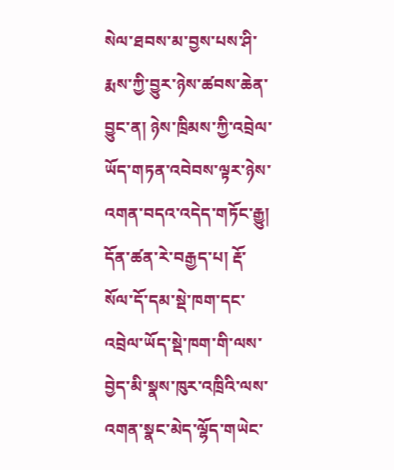སེལ་ཐབས་མ་བྱས་པས་ཤི་རྨས་ཀྱི་བྱུར་ཉེས་ཚབས་ཆེན་བྱུང་ན། ཉེས་ཁྲིམས་ཀྱི་འབྲེལ་ཡོད་གཏན་འབེབས་ལྟར་ཉེས་འགན་བདའ་འདེད་གཏོང་རྒྱུ།
དོན་ཚན་རེ་བརྒྱད་པ། རྡོ་སོལ་དོ་དམ་སྡེ་ཁག་དང་འབྲེལ་ཡོད་སྡེ་ཁག་གི་ལས་བྱེད་མི་སྣས་ཁུར་འཁྲིའི་ལས་འགན་སྣང་མེད་ལྷོད་གཡེང་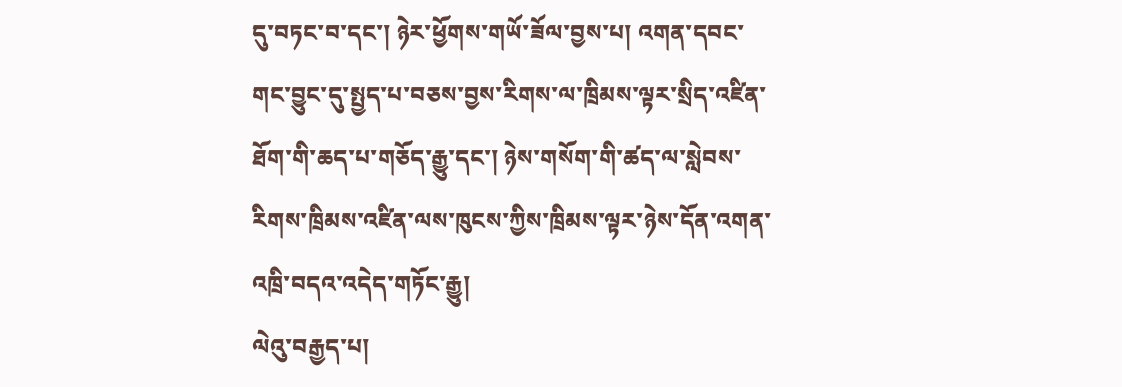དུ་བཏང་བ་དང་། ཉེར་ཕྱོགས་གཡོ་ཟོལ་བྱས་པ། འགན་དབང་གང་བྱུང་དུ་སྤྱད་པ་བཅས་བྱས་རིགས་ལ་ཁྲིམས་ལྟར་སྲིད་འཛིན་ཐོག་གི་ཆད་པ་གཅོད་རྒྱུ་དང་། ཉེས་གསོག་གི་ཚད་ལ་སླེབས་རིགས་ཁྲིམས་འཛིན་ལས་ཁུངས་ཀྱིས་ཁྲིམས་ལྟར་ཉེས་དོན་འགན་འཁྲི་བདའ་འདེད་གཏོང་རྒྱུ།
ལེའུ་བརྒྱད་པ།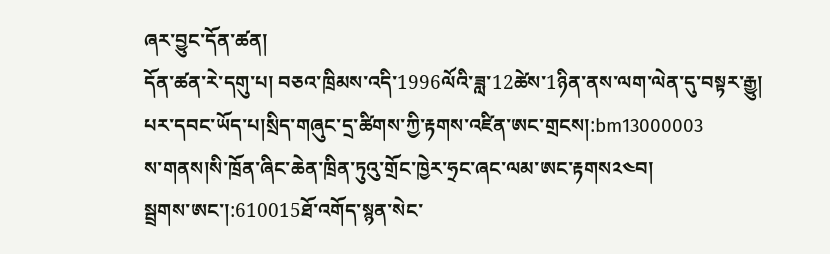ཞར་བྱུང་དོན་ཚན།
དོན་ཚན་རེ་དགུ་པ། བཅའ་ཁྲིམས་འདི་1996ལོའི་ཟླ་12ཚེས་1ཉིན་ནས་ལག་ལེན་དུ་བསྟར་རྒྱུ།
པར་དབང་ཡོད་པ།སྲིད་གཞུང་དྲ་ཚིགས་ཀྱི་རྟགས་འཛིན་ཨང་གྲངས།:bm13000003
ས་གནས།སི་ཁྲོན་ཞིང་ཆེན་ཁྲིན་ཏུའུ་གྲོང་ཁྱེར་ཧྲང་ཞང་ལམ་ཨང་རྟགས༢༤བ།
སྦྲགས་ཨང་།:610015ཐོ་འགོད་སྙན་སེང་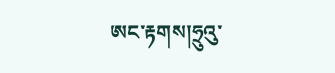ཨང་རྟགས།ཧྲུའུ་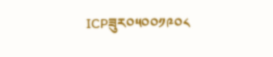ICPཟུར༠༥༠༠༡༩༠༨